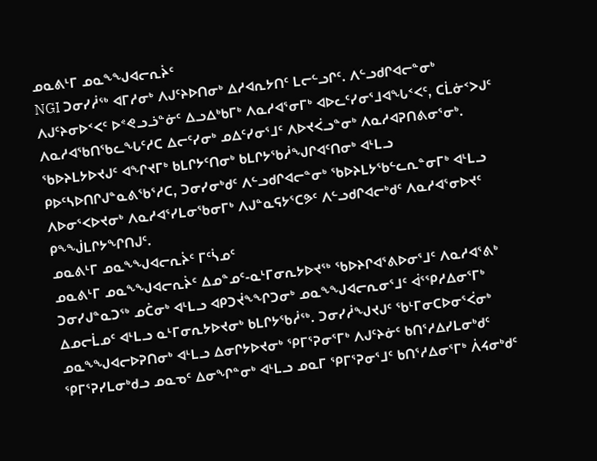ᓄᓇᕕᒻᒥ ᓄᓇᖕᖑᐊᓕᕆᔩᑦ
NGI ᑐᓂᓯᓲᖅ ᐊᒥᓱᓂᒃ ᐱᒍᑦᔨᐅᑎᓂᒃ ᐃᓱᐊᕆᔭᑎᑦ ᒪᓕᓪᓗᒋᑦ. ᐱᓪᓗᑯᒋᐊᓕᓐᓂᒃ ᐱᒍᑦᔨᓂᐅᑉᐸᑦ ᐅᕝᕙᓗᓘᓐᓃᑦ ᐃᓗᐃᒃᑲᒥᒃ ᐱᓇᓱᐊᕐᓂᒥᒃ ᐊᐅᓚᑦᓯᓂᕐᒧᐊᖓᑉᐸᑦ, ᑕᒫᓃᑉᐳᒍᑦ ᐱᓇᓱᐊᖃᑎᖃᓚᖓᑦᓱᑕ ᐃᓕᑦᓯᓂᒃ ᓄᐃᑦᓯᓂᕐᒧᑦ ᐱᐅᔪᐹᓗᓐᓂᒃ ᐱᓇᓱᐊᕈᑎᕕᓂᕐᓂᒃ. ᖃᐅᔨᒪᔭᐅᔪᒍᑦ ᐊᖏᔪᒥᒃ ᑲᒪᒋᔭᑦᑎᓂᒃ ᑲᒪᒋᔭᖃᓲᖑᒋᐊᑦᑎᓂᒃ ᐊᒻᒪᓗ ᑭᐅᑦᓴᐅᑎᒋᒍᓐᓇᕕᖃᕐᓱᑕ, ᑐᓂᓯᓂᒃᑯᑦ ᐱᓪᓗᑯᒋᐊᓕᓐᓂᒃ ᖃᐅᔨᒪᔭᖃᓪᓚᕆᓐᓂᒥᒃ ᐊᒻᒪᓗ ᐱᐅᓂᕐᐸᐅᔪᓂᒃ ᐱᓇᓱᐊᕐᓯᒪᓂᖃᓂᒥᒃ ᐱᒍᓐᓇᕋᔭᕐᑕᕗᑦ ᐱᓪᓗᑯᒋᐊᓕᒃᑯᑦ ᐱᓇᓱᐊᕐᓂᐅᔪᑦ ᑭᖕᖒᒪᒋᔭᖏᑎᒍᑦ.
ᓄᓇᕕᒻᒥ ᓄᓇᖕᖑᐊᓕᕆᔩᑦ ᒥᑦᓵᓄᑦ
ᓄᓇᕕᒻᒥ ᓄᓇᖕᖑᐊᓕᕆᔩᑦ ᐃᓄᓐᓄᑦ-ᓇᒻᒥᓂᕆᔭᐅᔪᖅ ᖃᐅᔨᒋᐊᕐᕕᐅᓂᕐᒧᑦ ᐱᓇᓱᐊᕐᕕᒃ ᑐᓂᓯᒍᓐᓇᑐᖅ ᓄᑖᓂᒃ ᐊᒻᒪᓗ ᐊᑭᑐᔫᖕᖏᑐᓂᒃ ᓄᓇᖕᖑᐊᓕᕆᓂᕐᒧᑦ ᐋᕐᕿᓱᐃᓂᕐᒥᒃ ᐃᓄᓕᒫᓄᑦ ᐊᒻᒪᓗ ᓇᒻᒥᓂᕆᔭᐅᔪᓂᒃ ᑲᒪᒋᔭᖃᓲᖅ. ᑐᓂᓯᓲᖑᔪᒍᑦ ᖃᒻᒥᓂᑕᐅᓂᕐᐹᓂᒃ ᓄᓇᖕᖑᐊᓕᐅᕈᑎᓂᒃ ᐊᒻᒪᓗ ᐃᓂᒋᔭᐅᔪᓂᒃ ᕿᒥᕐᕈᓂᕐᒥᒃ ᐱᒍᑦᔨᓃᑦ ᑲᑎᕐᓱᐃᓯᒪᓂᒃᑯᑦ ᕿᒥᕐᕈᓯᒪᓂᒃᑯᓗ ᓄᓇᓀᑦ ᐃᓂᖏᓐᓂᒃ ᐊᒻᒪᓗ ᓄᓇᒥ ᕿᒥᕐᕈᓂᕐᒧᑦ ᑲᑎᕐᓱᐃᓂᕐᒥᒃ ᐲᔦᓂᒃᑯᑦ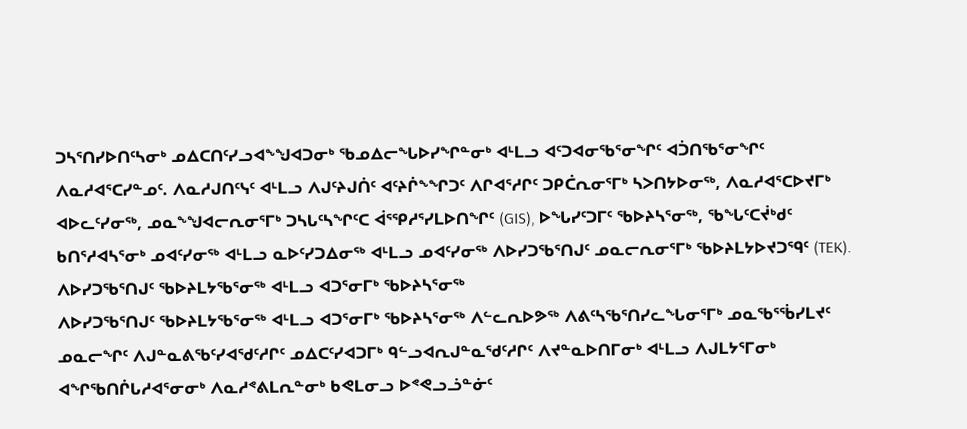ᑐᓴᕐᑎᓯᐅᑎᑦᓴᓂᒃ ᓄᐃᑕᑎᑦᓯᓗᐊᖕᖑᐊᑐᓂᒃ ᖃᓄᐃᓕᖓᐅᓯᖏᓐᓂᒃ ᐊᒻᒪᓗ ᐊᑦᑐᐊᓂᖃᕐᓂᖏᑦ ᐊᑑᑎᖃᕐᓂᖏᑦ ᐱᓇᓱᐊᕐᑕᓯᓐᓄᑦ. ᐱᓇᓱᒍᑎᑦᓭᑦ ᐊᒻᒪᓗ ᐱᒍᑦᔨᒍᑏᑦ ᐊᑦᔨᒌᖕᖏᑐᑦ ᐱᒋᐊᕐᓱᒋᑦ ᑐᑭᑖᕆᓂᕐᒥᒃ ᓴᐳᑎᔭᐅᓂᖅ, ᐱᓇᓱᐊᕐᑕᐅᔪᒥᒃ ᐊᐅᓚᑦᓯᓂᖅ, ᓄᓇᖕᖑᐊᓕᕆᓂᕐᒥᒃ ᑐᓴᒐᑦᓴᖏᑦᑕ ᐋᕐᕿᓱᕐᓯᒪᐅᑎᖏᑦ (GIS), ᐅᖓᓯᑦᑐᒥᑦ ᖃᐅᔨᓴᕐᓂᖅ, ᖃᖓᑦᑕᔫᒃᑯᑦ ᑲᑎᕐᓱᐊᓴᕐᓂᒃ ᓄᐊᑦᓯᓂᖅ ᐊᒻᒪᓗ ᓇᐅᑦᓯᑐᐃᓂᖅ ᐊᒻᒪᓗ ᓄᐊᑦᓯᓂᖅ ᐱᐅᓯᑐᖃᕐᑎᒍᑦ ᓄᓇᓕᕆᓂᕐᒥᒃ ᖃᐅᔨᒪᔭᐅᔪᑐᙯᑦ (TEK).
ᐱᐅᓯᑐᖃᕐᑎᒍᑦ ᖃᐅᔨᒪᔭᖃᕐᓂᖅ ᐊᒻᒪᓗ ᐊᑐᕐᓂᒥᒃ ᖃᐅᔨᓴᕐᓂᖅ
ᐱᐅᓯᑐᖃᕐᑎᒍᑦ ᖃᐅᔨᒪᔭᖃᕐᓂᖅ ᐊᒻᒪᓗ ᐊᑐᕐᓂᒥᒃ ᖃᐅᔨᓴᕐᓂᖅ ᐱᓪᓚᕆᐅᕗᖅ ᐱᕕᑦᓴᖃᕐᑎᓯᓚᖓᓂᕐᒥᒃ ᓄᓇᖃᕐᖄᓯᒪᔪᑦ ᓄᓇᓕᖏᑦ ᐱᒍᓐᓇᕕᖃᑦᓯᐊᖁᑦᓱᒋᑦ ᓄᐃᑕᑦᓯᐊᑐᒥᒃ ᑫᓪᓗᐊᕆᒍᓐᓇᖁᑦᓱᒋᑦ ᐱᔪᓐᓇᐅᑎᒥᓂᒃ ᐊᒻᒪᓗ ᐱᒍᒪᔭᕐᒥᓂᒃ ᐊᖏᖃᑎᒌᒐᓱᐊᕐᓂᓂᒃ ᐱᓇᓱᕝᕕᒪᕆᓐᓂᒃ ᑲᕙᒪᓂᓗ ᐅᕝᕙᓗᓘᓐᓃᑦ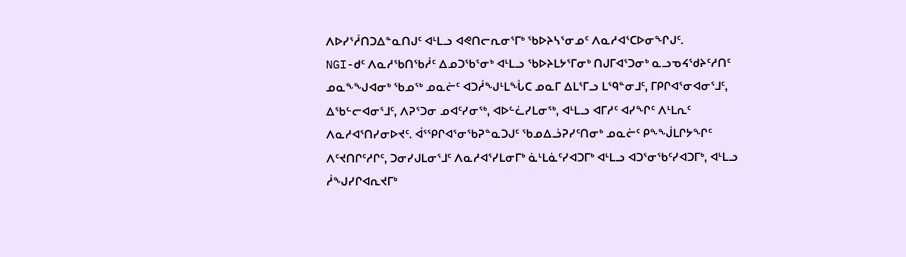ᐱᐅᓯᕐᓲᑎᑐᐃᓐᓇᑎᒍᑦ ᐊᒻᒪᓗ ᐊᕙᑎᓕᕆᓂᕐᒥᒃ ᖃᐅᔨᓴᕐᓂᓄᑦ ᐱᓇᓱᐊᕐᑕᐅᓂᖏᒍᑦ.
NGI-ᑯᑦ ᐱᓇᓱᖃᑎᖃᓲᑦ ᐃᓄᑐᖃᕐᓂᒃ ᐊᒻᒪᓗ ᖃᐅᔨᒪᔭᕐᒥᓂᒃ ᑎᒍᒥᐊᕐᑐᓂᒃ ᓇᓗᓀᔦᖁᔨᑦᓱᑎᑦ ᓄᓇᖕᖑᐊᓂᒃ ᖃᓄᖅ ᓄᓇᓖᑦ ᐊᑐᓲᖑᒻᒪᖔᑕ ᓄᓇᒥ ᐃᒪᕐᒥᓗ ᒪᙯᓐᓂᒧᑦ, ᒥᑭᒋᐊᕐᓂᐊᓂᕐᒧᑦ, ᐃᖃᓪᓕᐊᓂᕐᒧᑦ, ᐱᕈᕐᑐᓂ ᓄᐊᑦᓯᓂᖅ, ᐊᐅᓪᓛᓯᒪᓂᖅ, ᐊᒻᒪᓗ ᐊᒥᓱᑦ ᐊᓯᖏᑦ ᐱᒻᒪᕆᑦ ᐱᓇᓱᐊᕐᑎᓯᓂᐅᔪᑦ. ᐋᕐᕿᒋᐊᕐᓂᖃᕈᓐᓇᑐᒍᑦ ᖃᓄᐃᓘᕈᓯᑦᑎᓂᒃ ᓄᓇᓖᑦ ᑭᖕᖒᒪᒋᔭᖏᑦ ᐱᑦᔪᑎᒋᑦᓱᒋᑦ, ᑐᓂᓯᒍᒪᓂᕐᒧᑦ ᐱᓇᓱᐊᕐᓯᒪᓂᒥᒃ ᓈᒻᒪᓈᑦᓯᐊᑐᒥᒃ ᐊᒻᒪᓗ ᐊᑐᕐᓂᖃᑦᓯᐊᑐᒥᒃ, ᐊᒻᒪᓗ ᓲᖑᓯᒋᐊᕆᔪᒥᒃ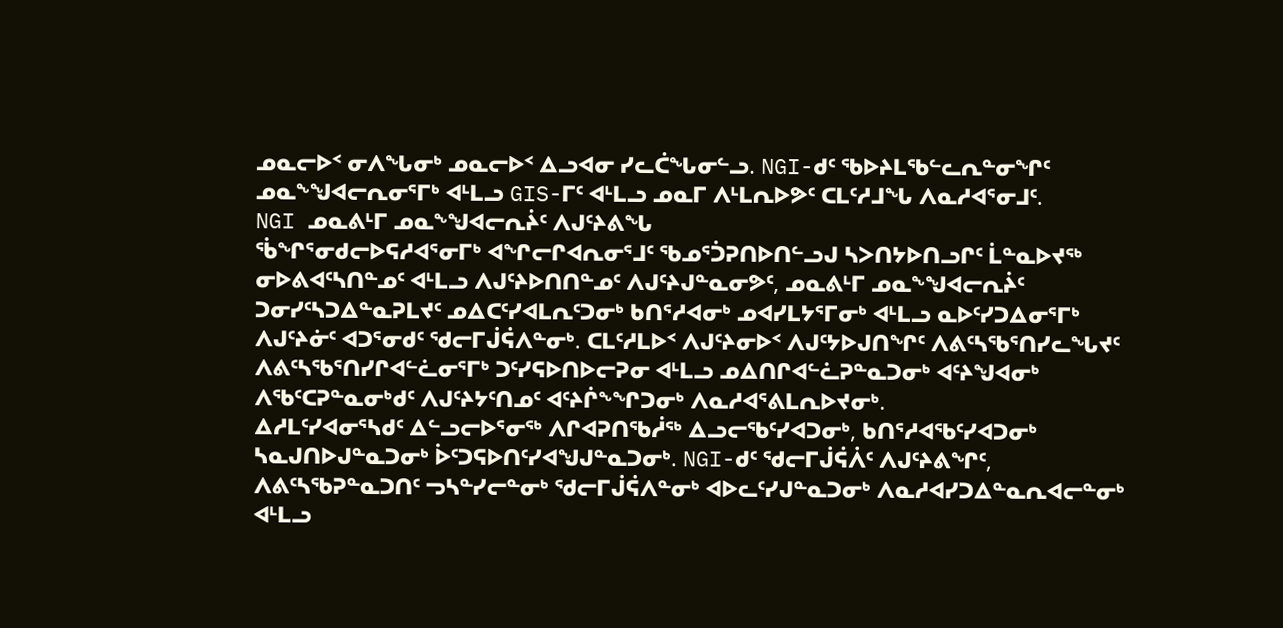ᓄᓇᓕᐅᑉ ᓂᐱᖓᓂᒃ ᓄᓇᓕᐅᑉ ᐃᓗᐊᓂ ᓯᓚᑖᖓᓂᓪᓗ. NGI-ᑯᑦ ᖃᐅᔨᒪᖃᓪᓚᕆᓐᓂᖏᑦ ᓄᓇᖕᖑᐊᓕᕆᓂᕐᒥᒃ ᐊᒻᒪᓗ GIS-ᒥᑦ ᐊᒻᒪᓗ ᓄᓇᒥ ᐱᒻᒪᕆᐅᕗᑦ ᑕᒪᑦᓱᒧᖓ ᐱᓇᓱᐊᕐᓂᒧᑦ.
NGI ᓄᓇᕕᒻᒥ ᓄᓇᖕᖑᐊᓕᕆᔩᑦ ᐱᒍᑦᔨᕕᖓ
ᖄᖏᕐᓂᑯᓕᐅᕋᓱᐊᕐᓂᒥᒃ ᐊᖏᓕᒋᐊᕆᓂᕐᒧᑦ ᖃᓄᕐᑑᕈᑎᐅᑎᓪᓗᒍ ᓴᐳᑎᔭᐅᑎᓗᒋᑦ ᒫᓐᓇᐅᔪᖅ ᓂᐅᕕᐊᑦᓴᑎᓐᓄᑦ ᐊᒻᒪᓗ ᐱᒍᑦᔨᐅᑎᑎᓐᓄᑦ ᐱᒍᑦᔨᒍᓐᓇᓂᕗᑦ, ᓄᓇᕕᒻᒥ ᓄᓇᖕᖑᐊᓕᕆᔩᑦ ᑐᓂᓯᑦᓴᑐᐃᓐᓇᕈᒪᔪᑦ ᓄᐃᑕᑦᓯᐊᒪᕆᑦᑐᓂᒃ ᑲᑎᕐᓱᐊᓂᒃ ᓄᐊᓯᒪᔭᕐᒥᓂᒃ ᐊᒻᒪᓗ ᓇᐅᑦᓯᑐᐃᓂᕐᒥᒃ ᐱᒍᑦᔨᓃᑦ ᐊᑐᕐᓂᑯᑦ ᖁᓕᒥᒎᕌᐱᓐᓂᒃ. ᑕᒪᑦᓱᒪᐅᑉ ᐱᒍᑦᔨᓂᐅᑉ ᐱᒍᑦᔭᐅᒍᑎᖏᑦ ᐱᕕᑦᓴᖃᕐᑎᓯᓚᖓᔪᑦ ᐱᕕᑦᓴᖃᕐᑎᓯᒋᐊᓪᓛᓂᕐᒥᒃ ᑐᑦᓯᕋᐅᑎᐅᓕᕈᓂ ᐊᒻᒪᓗ ᓄᐃᑎᒋᐊᓪᓛᕈᓐᓇᑐᓂᒃ ᐊᑦᔨᖑᐊᓂᒃ ᐱᖃᑦᑕᕈᓐᓇᓂᒃᑯᑦ ᐱᒍᑦᔨᔭᑦᑎᓄᑦ ᐊᑦᔨᒌᖕᖏᑐᓂᒃ ᐱᓇᓱᐊᕐᕕᒪᕆᐅᔪᓂᒃ.
ᐃᓱᒪᑦᓯᐊᓂᕐᓴᑯᑦ ᐃᓪᓗᓕᐅᕐᓂᖅ ᐱᒋᐊᕈᑎᖃᓲᖅ ᐃᓗᓕᖃᑦᓯᐊᑐᓂᒃ, ᑲᑎᕐᓱᐊᖃᑦᓯᐊᑐᓂᒃ ᓴᓇᒍᑎᐅᒍᓐᓇᑐᓂᒃ ᐆᑦᑐᕋᐅᑎᑦᓯᐊᖑᒍᓐᓇᑐᓂᒃ. NGI-ᑯᑦ ᖁᓕᒥᒎᕌᐲᑦ ᐱᒍᑦᔨᕕᖏᑦ, ᐱᕕᑦᓴᖃᕈᓐᓇᑐᑎᑦ ᓓᓴᓐᓯᓕᓐᓂᒃ ᖁᓕᒥᒎᕌᐱᓐᓂᒃ ᐊᐅᓚᑦᓯᒍᓐᓇᑐᓂᒃ ᐱᓇᓱᐊᓯᑐᐃᓐᓇᕆᐊᓕᓐᓂᒃ ᐊᒻᒪᓗ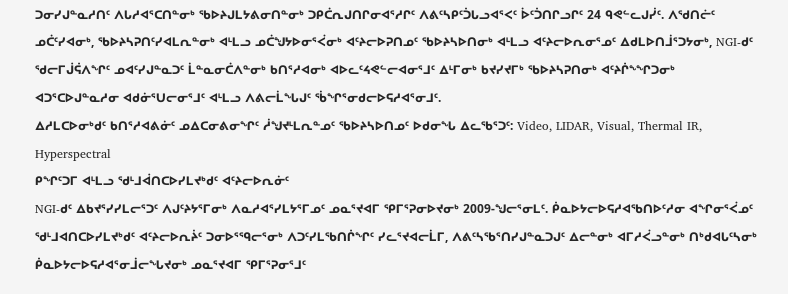ᑐᓂᓯᒍᓐᓇᓱᑎᑦ ᐱᒐᓱᐊᕐᑕᑎᓐᓂᒃ ᖃᐅᔨᒍᒪᔭᕕᓂᑎᓐᓂᒃ ᑐᑭᑖᕆᒍᑎᒋᓂᐊᕐᓱᒋᑦ ᐱᕕᑦᓴᑭᑦᑑᒐᓗᐊᕐᐸᑦ ᐆᑦᑑᑎᒋᓗᒋᑦ 24 ᑫᕙᓪᓚᒍᓰᑦ. ᐱᖁᑎᓖᑦ ᓄᑖᑦᓯᐊᓂᒃ, ᖃᐅᔨᓴᕈᑎᑦᓯᐊᒪᕆᓐᓂᒃ ᐊᒻᒪᓗ ᓄᑖᖑᔭᐅᓂᕐᐹᓂᒃ ᐊᑦᔨᓕᐅᕈᑎᓄᑦ ᖃᐅᔨᓴᐅᑎᓂᒃ ᐊᒻᒪᓗ ᐊᑦᔨᓕᐅᕆᓂᕐᓄᑦ ᐃᑯᒪᐅᑎᒨᕐᑐᔭᓂᒃ, NGI-ᑯᑦ ᖁᓕᒥᒎᕌᐱᖏᑦ ᓄᐊᑦᓯᒍᓐᓇᑐᑦ ᒫᓐᓇᓂᑖᐱᓐᓂᒃ ᑲᑎᕐᓱᐊᓂᒃ ᐊᐅᓚᑦᔦᕙᓪᓕᐊᓂᕐᒧᑦ ᐃᒻᒥᓂᒃ ᑲᔪᓯᔪᒥᒃ ᖃᐅᔨᓴᕈᑎᓂᒃ ᐊᑦᔨᒌᖕᖏᑐᓂᒃ ᐊᑐᕐᑕᐅᒍᓐᓇᓱᓂ ᐊᑯᓃᕐᑌᓕᓂᕐᒧᑦ ᐊᒻᒪᓗ ᐱᕕᓕᒫᖓᒍᑦ ᖄᖏᕐᓂᑯᓕᐅᕋᓱᐊᕐᓂᒧᑦ.
ᐃᓱᒪᑕᐅᓂᒃᑯᑦ ᑲᑎᕐᓱᐊᕕᓃᑦ ᓄᐃᑕᓂᕕᓂᖏᑦ ᓲᖑᔪᒻᒪᕆᓐᓄᑦ ᖃᐅᔨᓴᐅᑎᓄᑦ ᐅᑯᓂᖓ ᐃᓚᖃᕐᑐᑦ: Video, LIDAR, Visual, Thermal IR, Hyperspectral
ᑭᖏᑦᑐᒥ ᐊᒻᒪᓗ ᖁᒻᒧᐋᑎᑕᐅᓯᒪᔪᒃᑯᑦ ᐊᑦᔨᓕᐅᕆᓃᑦ
NGI-ᑯᑦ ᐃᑲᔪᕐᓯᓯᒪᓕᕐᑐᑦ ᐱᒍᑦᔨᔭᕐᒥᓂᒃ ᐱᓇᓱᐊᕐᓯᒪᔭᕐᒥᓄᑦ ᓄᓇᕐᔪᐊᒥ ᕿᒥᕐᕈᓂᐅᔪᓂᒃ 2009-ᖑᓕᕐᓂᒪᑦ. ᑮᓇᐅᔭᓕᐅᕋᓱᐊᖃᑎᐅᑦᓱᓂ ᐊᖏᓂᕐᐹᓄᑦ ᖁᒻᒧᐊᑎᑕᐅᓯᒪᔪᒃᑯᑦ ᐊᑦᔨᓕᐅᕆᔩᑦ ᑐᓂᐅᕐᙯᓕᕐᓂᒃ ᐱᑐᑦᓯᒪᖃᑎᒌᖏᑦ ᓯᓚᕐᔪᐊᓕᒫᒥ, ᐱᕕᑦᓴᖃᕐᑎᓯᒍᓐᓇᑐᒍᑦ ᐃᓕᓐᓂᒃ ᐊᒥᓱᐹᓗᓐᓂᒃ ᑎᒃᑯᐊᒐᑦᓴᓂᒃ ᑮᓇᐅᔭᓕᐅᕋᓱᐊᕐᓂᒨᓕᖓᔪᓂᒃ ᓄᓇᕐᔪᐊᒥ ᕿᒥᕐᕈᓂᕐᒧᑦ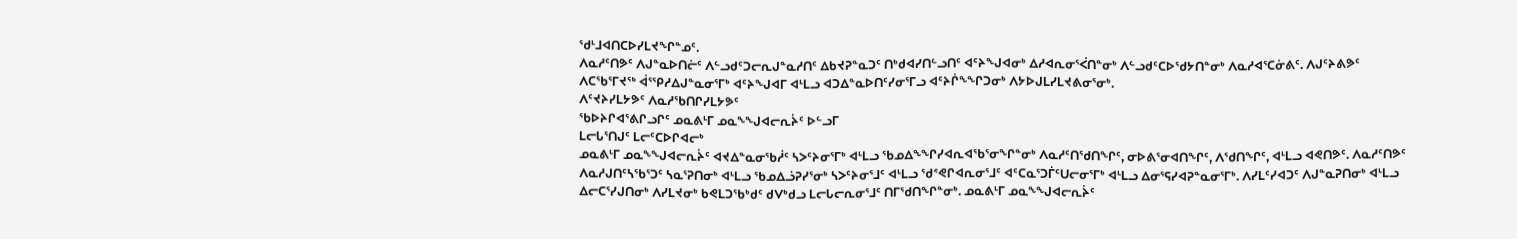ᖁᒻᒧᐊᑎᑕᐅᓯᒪᔪᖏᓐᓄᑦ.
ᐱᓇᓱᑦᑎᕗᑦ ᐱᒍᓐᓇᐅᑎᓖᑦ ᐱᓪᓗᑯᑦᑐᓕᕆᒍᓐᓇᓱᑎᑦ ᐃᑲᔪᕈᓐᓇᑐᑦ ᑎᒃᑯᐊᓯᑎᓪᓗᑎᑦ ᐊᑦᔨᖑᐊᓂᒃ ᐃᓱᐊᕆᓂᕐᐹᑎᓐᓂᒃ ᐱᓪᓗᑯᑦᑕᐅᖁᔭᑎᓐᓂᒃ ᐱᓇᓱᐊᕐᑕᓃᕕᑦ. ᐱᒍᑦᔨᕕᕗᑦ ᐱᑕᖃᕐᒥᔪᖅ ᐋᕐᕿᓱᐃᒍᓐᓇᓂᕐᒥᒃ ᐊᑦᔨᖑᐊᒥ ᐊᒻᒪᓗ ᐊᑐᐃᓐᓇᐅᑎᑦᓯᓂᕐᒥᓗ ᐊᑦᔨᒌᖕᖏᑐᓂᒃ ᐱᔭᐅᒍᒪᓯᒪᔪᕕᓂᕐᓂᒃ.
ᐱᑦᔪᔨᓯᒪᔭᕗᑦ ᐱᓇᓱᖃᑎᒋᓯᒪᔭᕗᑦ
ᖃᐅᔨᒋᐊᕐᕕᒋᓗᒋᑦ ᓄᓇᕕᒻᒥ ᓄᓇᖕᖑᐊᓕᕆᔩᑦ ᐅᓪᓗᒥ
ᒪᓕᒐᕐᑎᒍᑦ ᒪᓕᑦᑕᐅᒋᐊᓕᒃ
ᓄᓇᕕᒻᒥ ᓄᓇᖕᖑᐊᓕᕆᔩᑦ ᐊᔪᐃᓐᓇᓂᖃᓲᑦ ᓴᐳᑦᔨᓂᕐᒥᒃ ᐊᒻᒪᓗ ᖃᓄᐃᖕᖏᓯᐊᕆᐊᖃᕐᓂᖏᓐᓂᒃ ᐱᓇᓱᑦᑎᖁᑎᖏᑦ, ᓂᐅᕕᕐᓂᐊᑎᖏᑦ, ᐱᖁᑎᖏᑦ, ᐊᒻᒪᓗ ᐊᕙᑎᕗᑦ. ᐱᓇᓱᑦᑎᕗᑦ ᐱᓇᓱᒍᑎᑦᓴᖃᕐᑐᑦ ᓴᓇᕐᕈᑎᓂᒃ ᐊᒻᒪᓗ ᖃᓄᐃᓘᕈᓯᕐᓂᒃ ᓴᐳᑦᔨᓂᕐᒧᑦ ᐊᒻᒪᓗ ᖁᕝᕙᒋᐊᕆᓂᕐᒧᑦ ᐊᑦᑕᓇᕐᑐᒦᑦᑌᓕᓂᕐᒥᒃ ᐊᒻᒪᓗ ᐃᓂᕐᕋᓯᐊᕈᓐᓇᓂᕐᒥᒃ. ᐱᓯᒪᑦᓯᐊᑐᑦ ᐱᒍᓐᓇᕈᑎᓂᒃ ᐊᒻᒪᓗ ᐃᓕᑕᕐᓯᒍᑎᓂᒃ ᐱᓯᒪᔪᓂᒃ ᑲᕙᒪᑐᖃᒃᑯᑦ ᑯᐯᒃᑯᓗ ᒪᓕᒐᓕᕆᓂᕐᒧᑦ ᑎᒥᖁᑎᖏᓐᓂᒃ. ᓄᓇᕕᒻᒥ ᓄᓇᖕᖑᐊᓕᕆᔩᑦ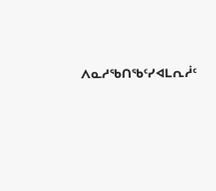ᐱᓇᓱᖃᑎᖃᑦᓯᐊᒪᕆᓲᑦ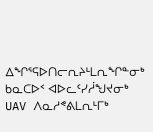ᐃᖏᕐᕋᐅᑎᓕᕆᔨᒻᒪᕆᖏᓐᓂᒃ ᑲᓇᑕᐅᑉ ᐊᐅᓚᑦᓯᓲᖑᔪᓂᒃ UAV ᐱᓇᓱᕝᕕᒪᕆᒻᒥᒃ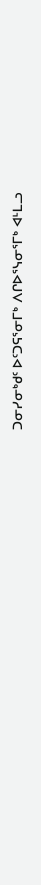ᑐᓂᓯᓂᒃᑯᑦ ᐅᑦᑐᕋᕐᓂᒥᒃ ᐱᒋᐅᕐᓭᓂᕐᒥᒃ ᐊᒻᒪᓗ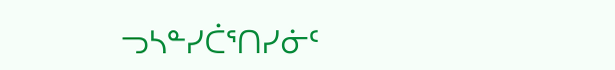ᓓᓴᓐᓯᑖᕐᑎᓯᓃᑦ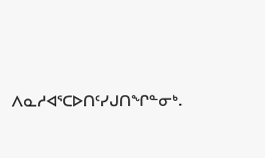ᐱᓇᓱᐊᕐᑕᐅᑎᑦᓯᒍᑎᖏᓐᓂᒃ.